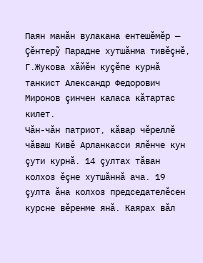Паян манăн вулакана ентешĕмĕр — Çĕнтерỹ Парадне хутшăнма тивĕçнĕ, Г.Жукова хăйĕн куçĕпе курнă танкист Александр Федорович Миронов çинчен каласа кăтартас килет.
Чăн-чăн патриот, кăвар чĕреллĕ чăваш Кивĕ Арланкасси ялĕнче кун çути курнă. 14 çултах тăван колхоз ĕçне хутшăннă ача. 19 çулта ăна колхоз председателĕсен курсне вĕренме янă. Каярах вăл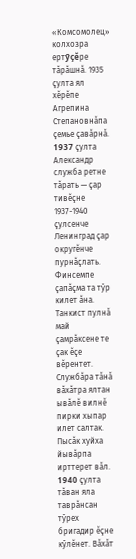«Комсомолец» колхозра ертỹçĕре тăрăшнă. 1935 çулта ял хĕрĕпе Агрепина Степановнăпа çемье çавăрнă.
1937 çулта Александр служба ретне тăрать — çар тивĕçне 1937-1940 çулсенче Ленинград çар округĕнче пурнăçлать. Финсемпе çапăçма та тỹр килет ăна. Танкист пулнă май çамрăксене те çак ĕçе вĕрентет. Службăра тăнă вăхăтра ялтан ывăлĕ вилнĕ пирки хыпар илет салтак. Пысăк хуйха йывăрпа ирттерет вăл. 1940 çулта тăван яла таврăнсан тỹрех бригадир ĕçне кỹлĕнет. Вăхăт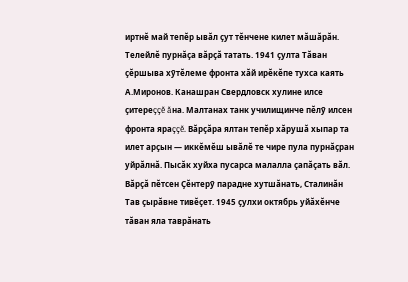иртнĕ май тепĕр ывăл çут тĕнчене килет мăшăрăн.
Телейлĕ пурнăçа вăрçă татать. 1941 çулта Тăван çĕршыва хỹтĕлеме фронта хăй ирĕкĕпе тухса каять А.Миронов. Канашран Свердловск хулине илсе çитереççĕ ăна. Малтанах танк училищинче пĕлỹ илсен фронта яраççĕ. Вăрçăра ялтан тепĕр хăрушă хыпар та илет арçын — иккĕмĕш ывăлĕ те чире пула пурнăçран уйрăлнă. Пысăк хуйха пусарса малалла çапăçать вăл.
Вăрçă пĕтсен Çĕнтерỹ парадне хутшăнать, Сталинăн Тав çырăвне тивĕçет. 1945 çулхи октябрь уйăхĕнче тăван яла таврăнать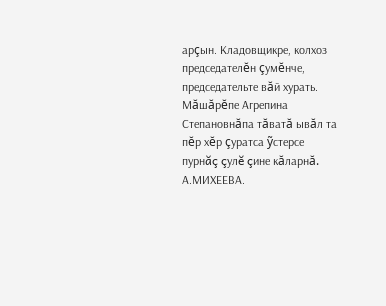арçын. Кладовщикре, колхоз председателĕн çумĕнче, председательте вăй хурать. Мăшăрĕпе Агрепина Степановнăпа тăватă ывăл та пĕр хĕр çуратса ỹстерсе пурнăç çулĕ çине кăларнă.
А.МИХЕЕВА.